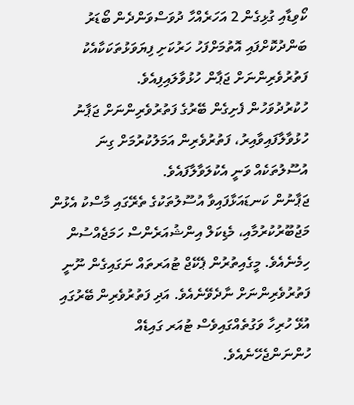ކޯވިޑާއި ގުޅިގެން 2 އަހަރެއްހާ ދުވަސްވަންދެން ބޯޑަރު ބަންދުކޮށްފައި އޮތުމަށްފަހު ހަރުކަށި ފިޔަވަޅުތަކަކާއެކު ފަތުރުވެރިންނަށް ޖަޕާން ހުޅުވާލައިފިއެވެ.
ހުކުރުދުވަހުން ފެށިގެން ބޭރުގެ ފަތުރުވެރިންނަށް ޖަޕާނު ހުޅުވާލާފައިވާއިރު، ފަތުރުވެރިން އަމަލުކުރުމަށް ގިނަ އުސޫލުތަކެއް ވަނީ އެކުލަވާލާފައެވެ.
ޖަޕާނުން ކަނޑައަޅާފައިވާ އުސޫލުތަކުގެ ތެރޭގައި މާސްކު އެޅުން މަޖުބޫރުކުރުމާއި، މެޑިކަލް އިންޝުއަރެންސް ހަމަޖެއްސުން ހިމެނެއެވެ. މީގެއިތުރުން ޕެކޭޖް ޓުއަރތައް ނަގައިގެން ނޫނީ ފަތުރުވެރިންނަށް ނާދެވޭނެއެވެ. އަދި ފަތުރުވެރިން ބޭރުގައި އުޅޭ ހުރިހާ ވަގުތެއްގައިވެސް ޓުއަރ ގައިޑެއް ހުންނަންޖެހޭނެއެވެ.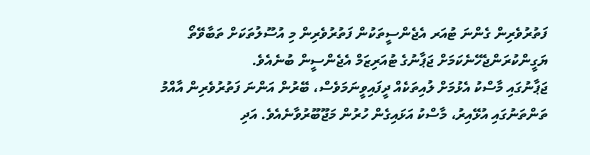ފަތުރުވެރިން ގެންނަ ޓުއަރ އެޖެންސީތަކުން ފަތުރުވެރިން މި އުސޫލުތަކަށް ތަބާވޭތޯ ޔަގީންކުރަންޖެހޭނެކަމަށް ޖަޕާނުގެ ޓުއަރިޒަމް އެޖެންސީން ބުނެއެވެ.
ޖަޕާނުގައި މާސްކު އެޅުމަށް ލުއިތަކެއް ދީފައިވީނަމަވެސް، ބޭރުން އަންނަ ފަތުރުވެރިން އާއްމު ތަންތަނުގައި އުޅޭއިރު، މާސްކު އަޅައިގެން ހުރުން މަޖޫބޫރުވާނެއެވެ. އަދި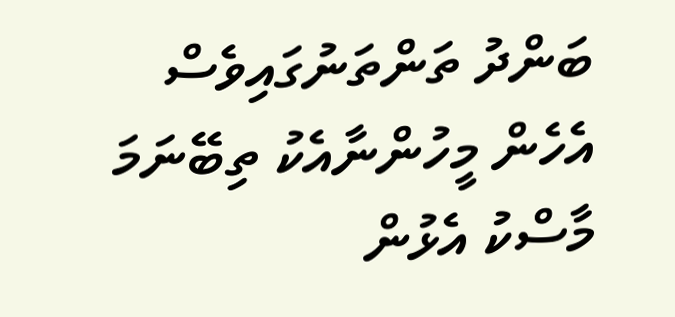ބަންދު ތަންތަނުގައިވެސް އެހެން މީހުންނާއެކު ތިބޭނަމަ މާސްކު އެޅުން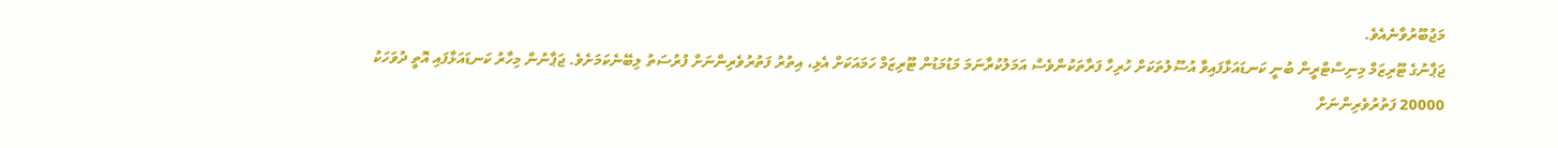މަޖުބޫރުވާނެއެވެ.
ޖަޕާނުގެ ޓޫރިޒަމް މިނިސްޓްރީން ބުނީ ކަނޑައަޅާފައިވާ އުސޫލުތަކަށް ހުރިހާ ފަރާތަކުންވެސް އަމަލުކުރާނަމަ މަޑުމަޑުން ޓޫރިޒަމް ހަމައަކަށް އެޅި، އިތުރު ފަތުރުވެރިންނަށް ފުރުސަތު ލިބޭނެކަމަށެވެ. ޖަޕާނުން މިހާރު ކަނޑައަޅާފައި އޮތީ ދުވަހަކު 20000 ފަތުރުވެރިންނަށް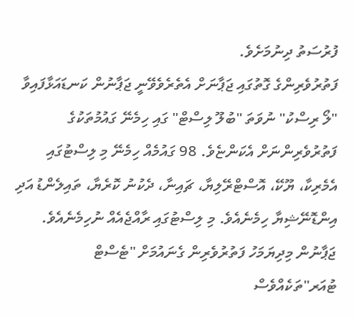ފުރުސަތު ދިނުމަށެވެ.
ފަތުރުވެރިންގެ ގޮތުގައި ޖަޕާނަށް އެތެރެވެވޭނީ ޖަޕާނުން ކަނޑައަޅާފައިވާ "ލޯ ރިސްކު" ނުވަތަ "ބުލޫ ލިސްޓް" ގައި ހިމެނޭ ގައުމުތަކުގެ ފަތުރުވެރިންނަށް އެކަންޏެވެ. 98 ގައުމެއް ހިމެނޭ މި ލިސްޓުގައި އެމެރިކާ، ޔޫކޭ، އޮސްޓްރޭލިޔާ، ޗައިނާ، ދެކުނު ކޮރެޔާ، ތައިލެންޑު އަދި އިންޑޮނޭޝިޔާ ހިމެނެއެވެ. މި ލިސްޓުގައި ރާއްޖެއެއް ނުހިމެނެއެވެ.
ޖަޕާނުން މިދިޔަމަހު ފަތުރުވެރިން ގެނައުމަށް "ޓެސްޓް ޓުއަރ"ތަކެއްވެސް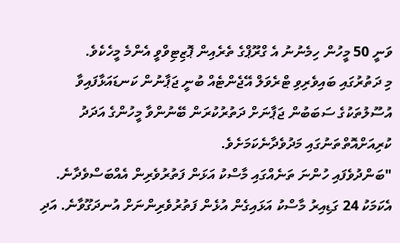ވަނީ 50 މީހުން ހިމެނުނު އެ ގްރޫޕްގެ ތެރެއިން ޕޮޒިޓިވްވީ އެންމެ މީހެކެވެ.
މި ދަތުރުގައި ބައިވެރިވި ޓްރެވަލް އޭޖެންޓެއް ބުނީ ޖަޕާނުން ކަނޑައަޅާފައިވާ އުސޫލުތަކުގެ ސަބަބުން ޖަޕާނަށް ދަތުރުކުރަން ބޭނުންވާ މީހުންގެ އަދަދު ކުރިއަށްއޮތްތަނުގައި މަދުވެދާނެކަމަށެވެ.
"ބަންދުވެފައި ހުންނަ ތަނެއްގައި މާސްކު އަޅަން ފަތުރުވެރިން އެއްބަސްވެދާނެ. އެކަމަކު 24 ގަޑިއިރު މާސްކު އަޅައިގެން އުޅެން ފަތުރުވެރިންނަށް އުނދަގޫވާނެ. އަދި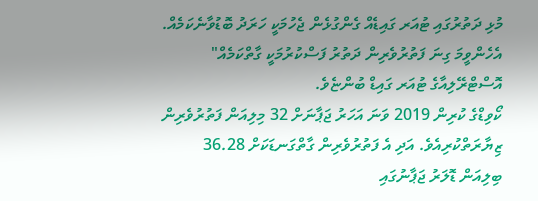މުޅި ދަތުރުގައި ޓުއަރ ގައިޑެއް ގެންގުޅެން ޖެހުމަކީ ހަރަދު ބޮޑުވާނެކަމެއް. އެހެންވީމަ ގިނަ ފަތުރުވެރިން ދަތުރު ފަސްކުރުމަކީ ގާތްކަމެއް" އޮސްޓްރޭލިއާގެ ޓުއަރ ގައިޑް ބުންޏެވެ.
ކޯވިޑްގެ ކުރިން 2019 ވަނަ އަހަރު ޖަޕާނަށް 32 މިލިއަން ފަތުރުވެރިން ޒިޔާރަތްކުރިއެވެ. އަދި އެ ފަތުރުވެރިން ގާތްގަނޑަކަށް 36.28 ބިލިއަން ޑޮލަރު ޖަޕާނުގައި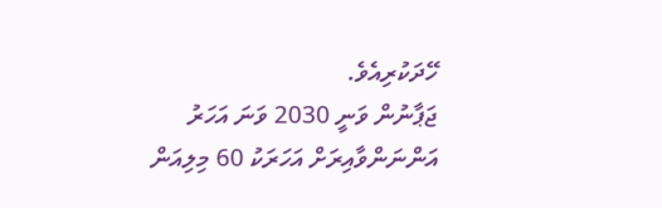ހޭދަކުރިއެވެ.
ޖަޕާނުން ވަނީ 2030 ވަނަ އަހަރު އަންނަންވާއިރަށް އަހަރަކު 60 މިލިއަން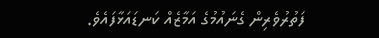ފަތުރުވެރިން ގެނައުމުގެ އަމާޒެއް ކަނޑައަޅާފައެވެ.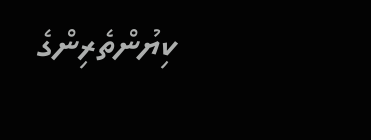ކިޔުންތެރިންގެ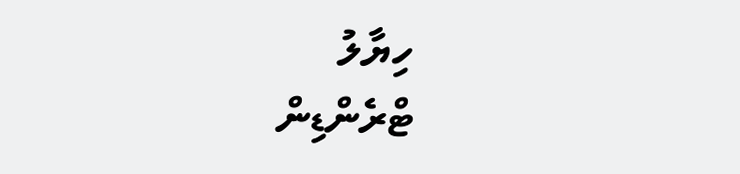ހިޔާލު
ޓްރެންޑިން